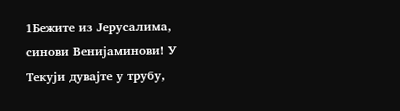1Бежите из Јерусалима, синови Венијаминови! У Текуји дувајте у трубу,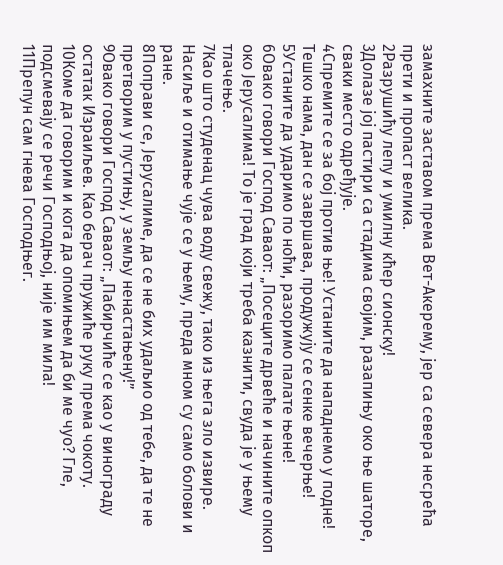замахните заставом према Вет-Акерему, јер са севера несрећа прети и пропаст велика.
2Разрушићу лепу и умилну кћер сионску!
3Долазе јој пастири са стадима својим, разапињу око ње шаторе, сваки место одређује.
4Спремите се за бој против ње! Устаните да нападнемо у подне! Тешко нама, дан се завршава, продужују се сенке вечерње!
5Устаните да ударимо по ноћи, разоримо палате њене!
6Овако говори Господ Саваот: „Посеците дрвеће и начините опкоп око Јерусалима! То је град који треба казнити, свуда је у њему тлачење.
7Као што студенац чува воду свежу, тако из њега зло извире. Насиље и отимање чује се у њему, преда мном су само болови и ране.
8Поправи се, Јерусалиме, да се не бих удаљио од тебе, да те не претворим у пустињу, у земљу ненастањену!”
9Овако говори Господ Саваот: „Пабирчиће се као у винограду остатак Израиљев. Као берач пружиће руку према чокоту.
10Коме да говорим и кога да опомињем да би ме чуо? Гле, подсмевају се речи Господњој, није им мила!
11Препун сам гнева Господњег.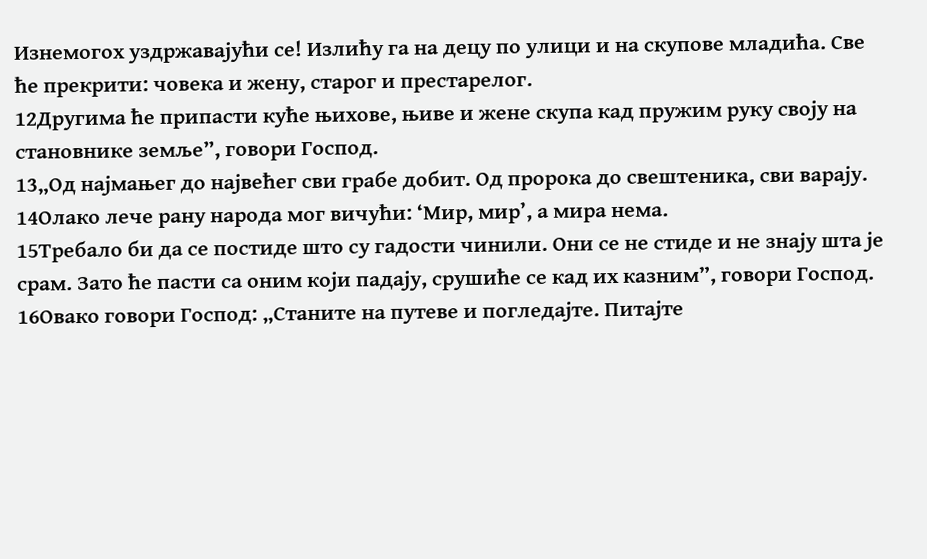Изнемогох уздржавајући се! Излићу га на децу по улици и на скупове младића. Све ће прекрити: човека и жену, старог и престарелог.
12Другима ће припасти куће њихове, њиве и жене скупа кад пружим руку своју на становнике земље”, говори Господ.
13„Од најмањег до највећег сви грабе добит. Од пророка до свештеника, сви варају.
14Олако лече рану народа мог вичући: ‘Мир, мир’, а мира нема.
15Требало би да се постиде што су гадости чинили. Они се не стиде и не знају шта је срам. Зато ће пасти са оним који падају, срушиће се кад их казним”, говори Господ.
16Овако говори Господ: „Станите на путеве и погледајте. Питајте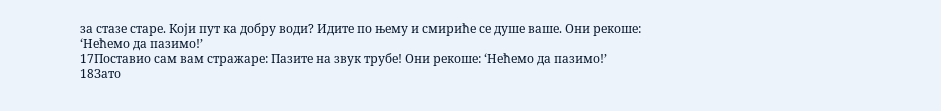за стазе старе. Који пут ка добру води? Идите по њему и смириће се душе ваше. Они рекоше: ‘Нећемо да пазимо!’
17Поставио сам вам стражаре: Пазите на звук трубе! Они рекоше: ‘Нећемо да пазимо!’
18Зато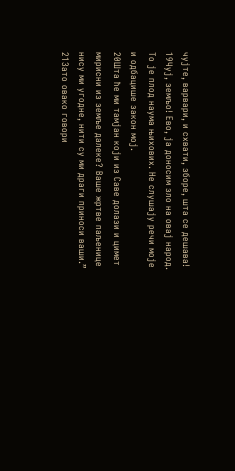чујте, варвари, и схвати, зборе, шта се дешава!
19Чуј, земљо! Ево, ја доносим зло на овај народ. То је плод наума њихових. Не слушају речи моје и одбацише закон мој.
20Шта ће ми тамјан који из Саве долази и цимет мирисни из земље далеке? Ваше жртве паљенице нису ми угодне, нити су ми драги приноси ваши.”
21Зато овако говори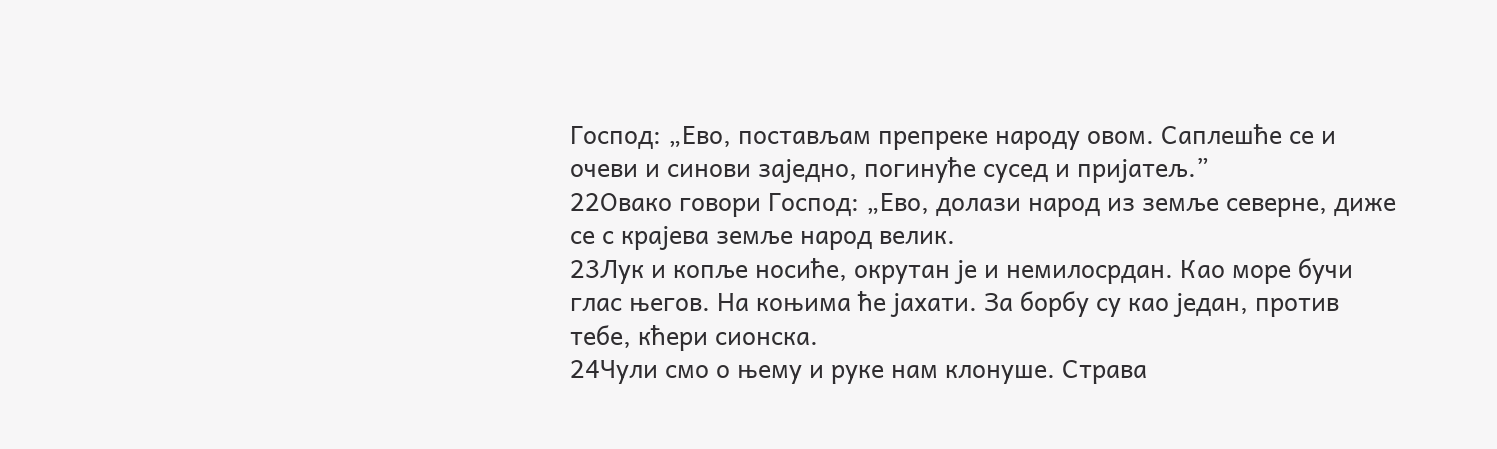Господ: „Ево, постављам препреке народу овом. Саплешће се и очеви и синови заједно, погинуће сусед и пријатељ.”
22Овако говори Господ: „Ево, долази народ из земље северне, диже се с крајева земље народ велик.
23Лук и копље носиће, окрутан је и немилосрдан. Као море бучи глас његов. На коњима ће јахати. За борбу су као један, против тебе, кћери сионска.
24Чули смо о њему и руке нам клонуше. Страва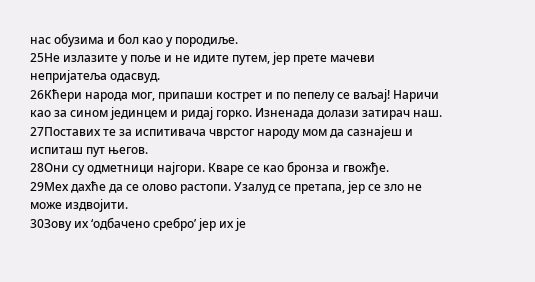нас обузима и бол као у породиље.
25Не излазите у поље и не идите путем, јер прете мачеви непријатеља одасвуд.
26Кћери народа мог, припаши кострет и по пепелу се ваљај! Наричи као за сином јединцем и ридај горко. Изненада долази затирач наш.
27Поставих те за испитивача чврстог народу мом да сазнајеш и испиташ пут његов.
28Они су одметници најгори. Кваре се као бронза и гвожђе.
29Мех дахће да се олово растопи. Узалуд се претапа, јер се зло не може издвојити.
30Зову их ‘одбачено сребро’ јер их је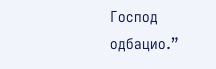Господ одбацио.”